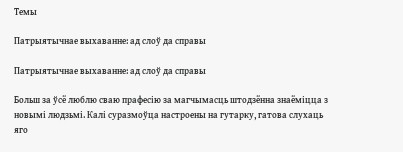Темы

Патрыятычнае выхаванне: ад слоў да справы

Патрыятычнае выхаванне: ад слоў да справы

Больш за ўсё люблю сваю прафесію за магчымасць штодзённа знаёміцца з новымі людзьмі. Калі суразмоўца настроены на гутарку, гатова слухаць яго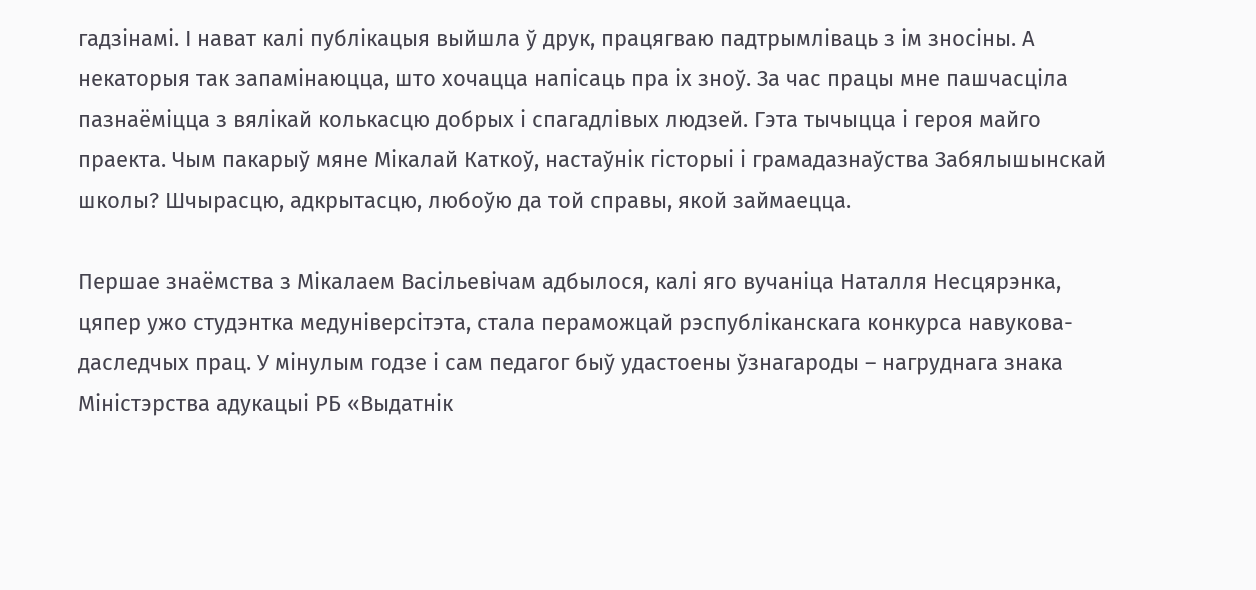гадзінамі. І нават калі публікацыя выйшла ў друк, працягваю падтрымліваць з ім зносіны. А некаторыя так запамінаюцца, што хочацца напісаць пра іх зноў. За час працы мне пашчасціла пазнаёміцца з вялікай колькасцю добрых і спагадлівых людзей. Гэта тычыцца і героя майго праекта. Чым пакарыў мяне Мікалай Каткоў, настаўнік гісторыі і грамадазнаўства Забялышынскай школы? Шчырасцю, адкрытасцю, любоўю да той справы, якой займаецца.

Першае знаёмства з Мікалаем Васільевічам адбылося, калі яго вучаніца Наталля Несцярэнка, цяпер ужо студэнтка медуніверсітэта, стала пераможцай рэспубліканскага конкурса навукова-даследчых прац. У мінулым годзе і сам педагог быў удастоены ўзнагароды – нагруднага знака Міністэрства адукацыі РБ «Выдатнік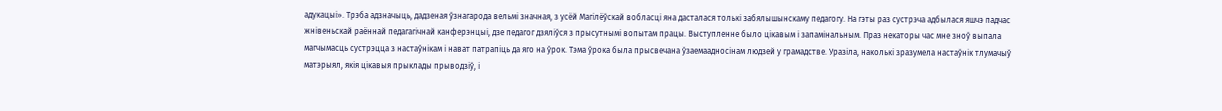адукацыі». Трэба адзначыць, дадзеная ўзнагарода вельмі значная, з усёй Магілёўскай вобласці яна дасталася толькі забялышынскаму педагогу. На гэты раз сустрэча адбылася яшчэ падчас жнівеньскай раённай педагагічнай канферэнцыі, дзе педагог дзяліўся з прысутнымі вопытам працы. Выступленне было цікавым і запамінальным. Праз некаторы час мне зноў выпала магчымасць сустрэцца з настаўнікам і нават патрапіць да яго на ўрок. Тэма ўрока была прысвечана ўзаемаадносінам людзей у грамадстве. Уразіла, наколькі зразумела настаўнік тлумачыў матэрыял, якія цікавыя прыклады прыводзіў, і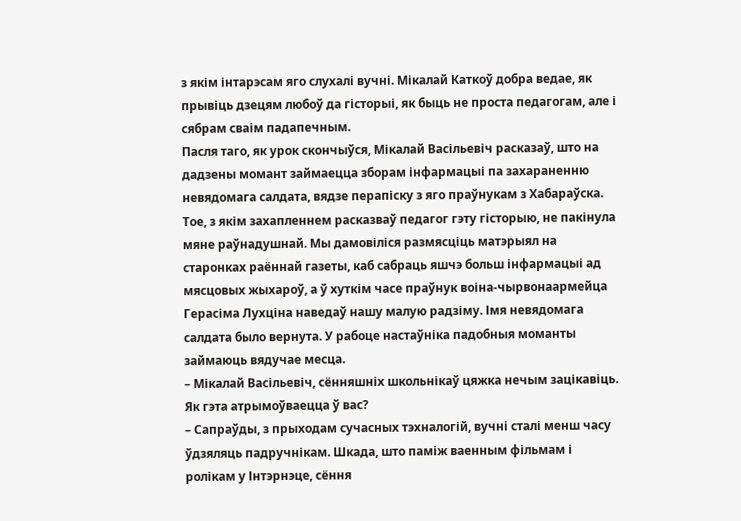з якім інтарэсам яго слухалі вучні. Мікалай Каткоў добра ведае, як прывіць дзецям любоў да гісторыі, як быць не проста педагогам, але і сябрам сваім падапечным.
Пасля таго, як урок скончыўся, Мікалай Васільевіч расказаў, што на дадзены момант займаецца зборам інфармацыі па захараненню невядомага салдата, вядзе перапіску з яго праўнукам з Хабараўска. Тое, з якім захапленнем расказваў педагог гэту гісторыю, не пакінула мяне раўнадушнай. Мы дамовіліся размясціць матэрыял на старонках раённай газеты, каб сабраць яшчэ больш інфармацыі ад мясцовых жыхароў, а ў хуткім часе праўнук воіна-чырвонаармейца Герасіма Лухціна наведаў нашу малую радзіму. Імя невядомага салдата было вернута. У рабоце настаўніка падобныя моманты займаюць вядучае месца.
– Мікалай Васільевіч, сённяшніх школьнікаў цяжка нечым зацікавіць. Як гэта атрымоўваецца ў вас?
– Сапраўды, з прыходам сучасных тэхналогій, вучні сталі менш часу ўдзяляць падручнікам. Шкада, што паміж ваенным фільмам і ролікам у Інтэрнэце, сёння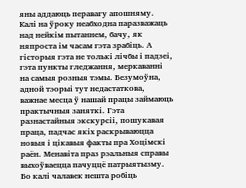яны аддаюць перавагу апошняму. Калі на ўроку неабходна паразважаць над нейкім пытаннем, бачу, як няпроста ім часам гэта зрабіць. А гісторыя гэта не толькі лічбы і падзеі, гэта пункты гледжання, меркаванні на самыя розныя тэмы. Безумоўна, адной тэорыі тут недастаткова, важнае месца ў нашай працы займаюць практычныя заняткі. Гэта разнастайныя экскурсіі, пошукавая праца, падчас якіх раскрываюцца новыя і цікавыя факты пра Хоцімскі раён. Менавіта праз рэальныя справы выхоўваецца пачуццё патрыятызму. Бо калі чалавек нешта робіць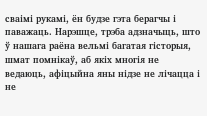сваімі рукамі, ён будзе гэта берагчы і паважаць. Нарэшце, трэба адзначыць, што ў нашага раёна вельмі багатая гісторыя, шмат помнікаў, аб якіх многія не ведаюць, афіцыйна яны нідзе не лічацца і не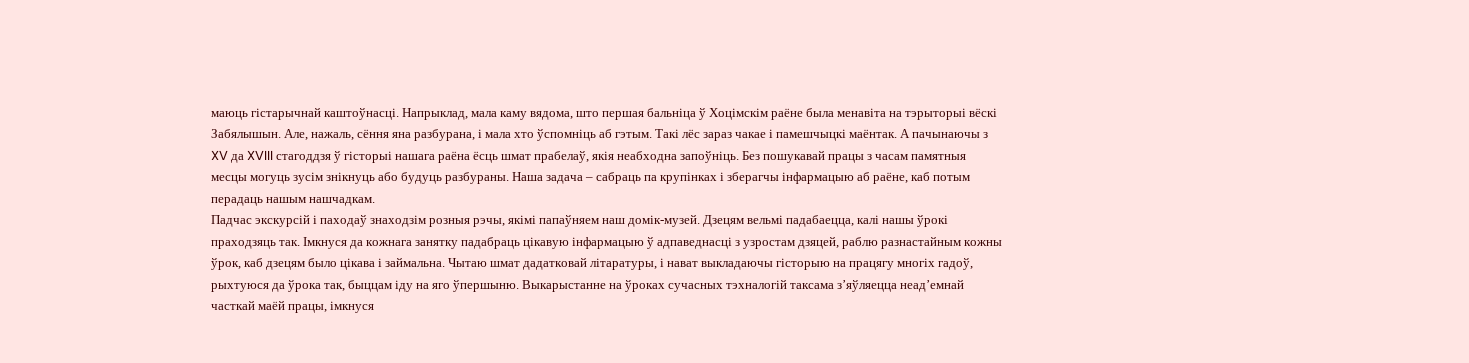маюць гістарычнай каштоўнасці. Напрыклад, мала каму вядома, што першая бальніца ў Хоцімскім раёне была менавіта на тэрыторыі вёскі Забялышын. Але, нажаль, сёння яна разбурана, і мала хто ўспомніць аб гэтым. Такі лёс зараз чакае і памешчыцкі маёнтак. А пачынаючы з XV да XVIII стагоддзя ў гісторыі нашага раёна ёсць шмат прабелаў, якія неабходна запоўніць. Без пошукавай працы з часам памятныя месцы могуць зусім знікнуць або будуць разбураны. Наша задача – сабраць па крупінках і зберагчы інфармацыю аб раёне, каб потым перадаць нашым нашчадкам.
Падчас экскурсій і паходаў знаходзім розныя рэчы, якімі папаўняем наш домік-музей. Дзецям вельмі падабаецца, калі нашы ўрокі праходзяць так. Імкнуся да кожнага занятку падабраць цікавую інфармацыю ў адпаведнасці з узростам дзяцей, раблю разнастайным кожны ўрок, каб дзецям было цікава і займальна. Чытаю шмат дадатковай літаратуры, і нават выкладаючы гісторыю на працягу многіх гадоў, рыхтуюся да ўрока так, быццам іду на яго ўпершыню. Выкарыстанне на ўроках сучасных тэхналогій таксама з’яўляецца неад’емнай часткай маёй працы, імкнуся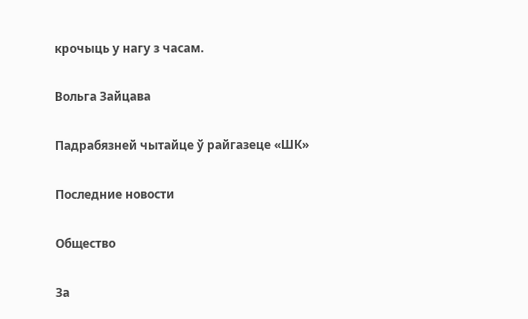крочыць у нагу з часам.

Вольга Зайцава

Падрабязней чытайце ў райгазеце «ШК»

Последние новости

Общество

За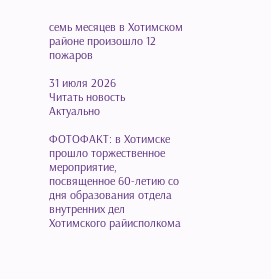семь месяцев в Хотимском районе произошло 12 пожаров

31 июля 2026
Читать новость
Актуально

ФОТОФАКТ: в Хотимске прошло торжественное мероприятие, посвященное 60-летию со дня образования отдела внутренних дел Хотимского райисполкома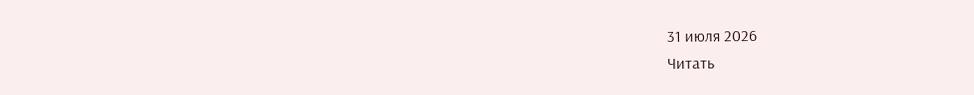31 июля 2026
Читать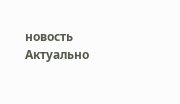новость
Актуально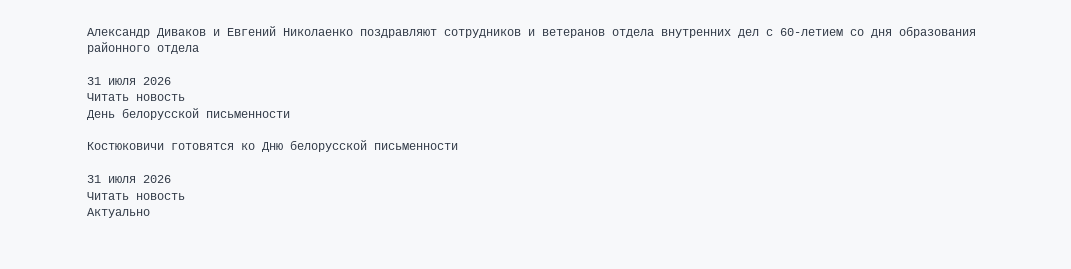Александр Диваков и Евгений Николаенко поздравляют сотрудников и ветеранов отдела внутренних дел с 60-летием со дня образования районного отдела

31 июля 2026
Читать новость
День белорусской письменности

Костюковичи готовятся ко Дню белорусской письменности

31 июля 2026
Читать новость
Актуально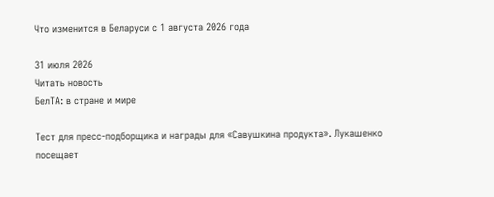Что изменится в Беларуси с 1 августа 2026 года

31 июля 2026
Читать новость
БелТА: в стране и мире

Тест для пресс-подборщика и награды для «Савушкина продукта». Лукашенко посещает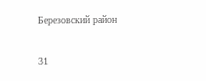Березовский район

31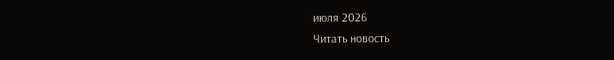июля 2026
Читать новость